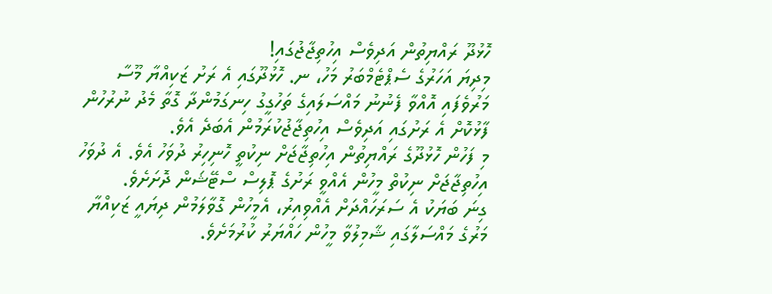ހޮޅުދޫ ރައްޔިތުން އަދިވެސް އިހުތިޖާޖުގައި!
މިދިޔަ އަހަރުގެ ސެޕްޓެމްބަރު މަހު، ނ. ހޮޅުދޫގައި އެ ރަށު ޒަކިއްޔާ މޫސާ މަރުވެފައި އޮއްވާ ފެނުނު މައްސަލައިގެ ތަހުގީގު ހިނގަމުންދާ ގޮތާ މެދު ނުރުހުން ފާޅުކޮށް އެ ރަށުގައި އަދިވެސް އިހުތިޖާޖުކުރަމުން އެބަދެ އެވެ.
މި ފަހުން ހޮޅުދޫގެ ރައްޔިތުން އިހުތިޖާޖަށް ނިކުތީ ހޮނިހިރު ދުވަހު އެވެ. އެ ދުވަހު އިހުތިޖާޖަށް ނިކުތް މީހުން އެއްވީ ރަށުގެ ޕޮލިސް ސްޓޭޝަން ދޮށަށެވެ.
ގިނަ ބަޔަކު އެ ސަރަހައްދަށް އެއްވިއިރު، އެމީހުން ގޮވާލަމުން ދިޔައީ ޒަކިއްޔާ މަރުގެ މައްސަލާގައި ޝާމިލުވާ މީހުން ހައްޔަރު ކުރުމަށެވެ.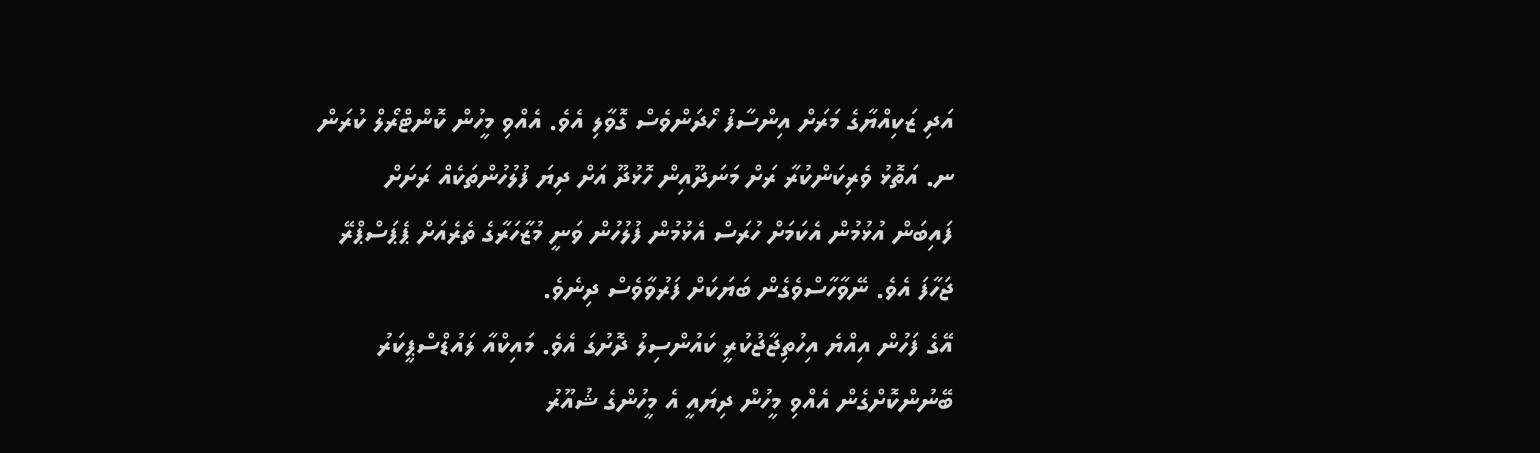އަދި ޒަކިއްޔާގެ މަރަށް އިންސާފު ހޯދަންވެސް ގޮވާލި އެވެ. އެއްވި މީހުން ކޮންޓްރޯލް ކުރަން ނ. އަތޮޅު ވެރިކަންކުރާ ރަށް މަނަދޫއިން ހޮޅުދޫ އަށް ދިޔަ ފުލުހުންތަކެއް ރަށަށް ފައިބަން އުޅުމުން އެކަމަށް ހުރަސް އެޅުމުން ފުލުހުން ވަނީ މުޒާހަރާގެ ތެރެއަށް ޕެޕަސްޕްރޭ ޖަހާފަ އެވެ. ނޭވާހާސްވެގެން ބަޔަކަށް ފަރުވާވެސް ދިނެވެ.
އޭގެ ފަހުން އިއްޔެ އިހުތިޖާޖުކުރީ ކައުންސިލު ދޮށުގަ އެވެ. މައިކްއާ ލައުޑްސްޕީކަރު ބޭނުންކޮށްގެން އެއްވި މީހުން ދިޔައީ އެ މީހުންގެ ޝުއޫރު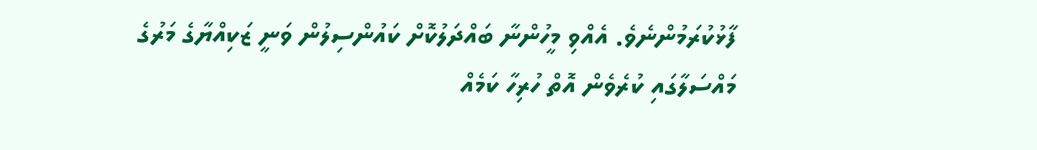ފާޅުކުރަމުންނެވެ. އެއްވި މީހުންނާ ބައްދަލުކޮށް ކައުންސިލުން ވަނީ ޒަކިއްޔާގެ މަރުގެ މައްސަލާގައި ކުރެވެން އޮތް ހުރިހާ ކަމެއް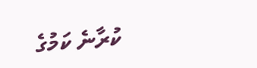ކުރާނެ ކަމުގެ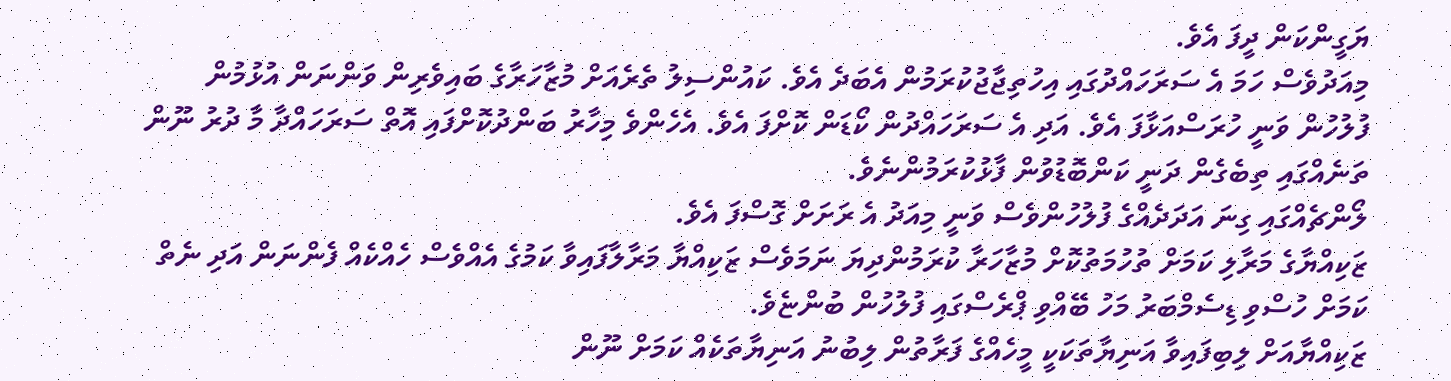ޔަގީންކަން ދީފަ އެވެ.
މިއަދުވެސް ހަމަ އެ ސަރަހައްދުގައި އިހުތިޖާޖުކުރަމުން އެބަދެ އެވެ. ކައުންސިލު ތެރެއަށް މުޒާހަރާގެ ބައިވެރިން ވަންނަން އުޅުމުން ފުލުހުން ވަނީ ހުރަސްއަޅާފަ އެވެ. އަދި އެ ސަރަހައްދުން ކޯޑަން ކޮށްފަ އެވެ. އެހެންވެ މިހާރު ބަންދުކޮށްފައި އޮތް ސަރަހައްދާ މާ ދުރު ނޫން ތަނެއްގައި ތިބެގެން ދަނީ ކަންބޮޑުވުން ފާޅުކުރަމުންނެވެ.
ލޯންޗެއްގައި ގިނަ އަދަދެއްގެ ފުލުހުންވެސް ވަނީ މިއަދު އެ ރަށަށް ގޮސްފަ އެވެ.
ޒަކިއްޔާގެ މަރާލި ކަމަށް ތުހުމަތުކޮށް މުޒާހަރާ ކުރަމުންދިޔަ ނަމަވެސް ޒަކިއްޔާ މަރާލާފައިވާ ކަމުގެ އެއްވެސް ހެއްކެއް ފެންނަން އަދި ނެތް ކަމަށް ހުސްވި ޑިސެމްބަރު މަހު ބޭއްވި ޕްރެސްގައި ފުލުހުން ބުންޏެވެ.
ޒަކިއްޔާއަށް ލިބިފައިވާ އަނިޔާތަކަކީ މީހެއްގެ ފަރާތުން ލިބުނު އަނިޔާތަކެއް ކަމަށް ނޫން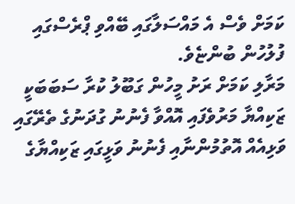ކަމަށް ވެސް އެ މައްސަލާގައި ބޭއްވި ޕްރެސްގައި ފުލުހުން ބުންޏެވެ.
މަރާލި ކަމަށް ރަށު މީހުން ގަބޫލު ކުރާ ސަބަބަކީ ޒަކިއްޔާ މަރުވެފައި އޮއްވާ ފެނުނު ގުދަނުގެ ތެރޭގައި ވަޅިއެއް އޮތުމުންނާއި ފެނުނު ވަޅީގައި ޒަކިއްޔާގެ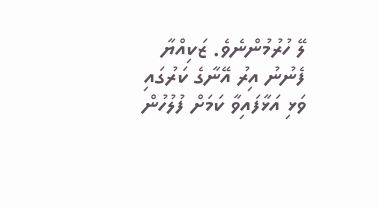ލޭ ހުރުމުންނެވެ. ޒަކިއްޔާ ފެނުނު އިރު އޭނާގެ ކަރުގައި ވަޅި އަޅާފައިވާ ކަމަށް ފުލުހުން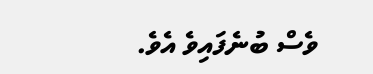ވެސް ބުނެފައިވެ އެވެ.